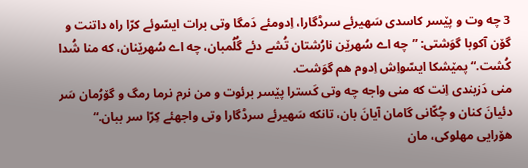3 چه وت و پێسر کاسدی سَهیرئے سرڈگارا، اِدومئے دَمگا وتی برات ایسّوئے کرّا راه داتنت و
گۆن آکوبا گوَشتی: ”چه اے سُهرێن نارُشتان تُشے دئے گُلُمبان، چه اے سُهرێنان، که منا شُدا کُشت.“ پمێشکا ایسّواِش اِدوم هم گوَشت.
منی دَزبندی اِنت که منی واجه چه وتی کَسترا پێسر برئوت و من نرم نرما رمگ و گۆرُمان سَر دئیانَ کنان و چُکّانی گامان آیانَ بان، تانکه سَهیرئے سرڈگارا وتی واجهئے کِرّا سر ببان.“
هۆرایی مهلوکی، مان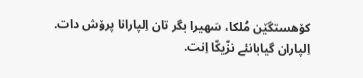کۆهستگێن مُلکا، سَهیرا بگر تان اِلپارانا پرۆش دات. اِلپاران گیابانئے نزّیکّا اِنت.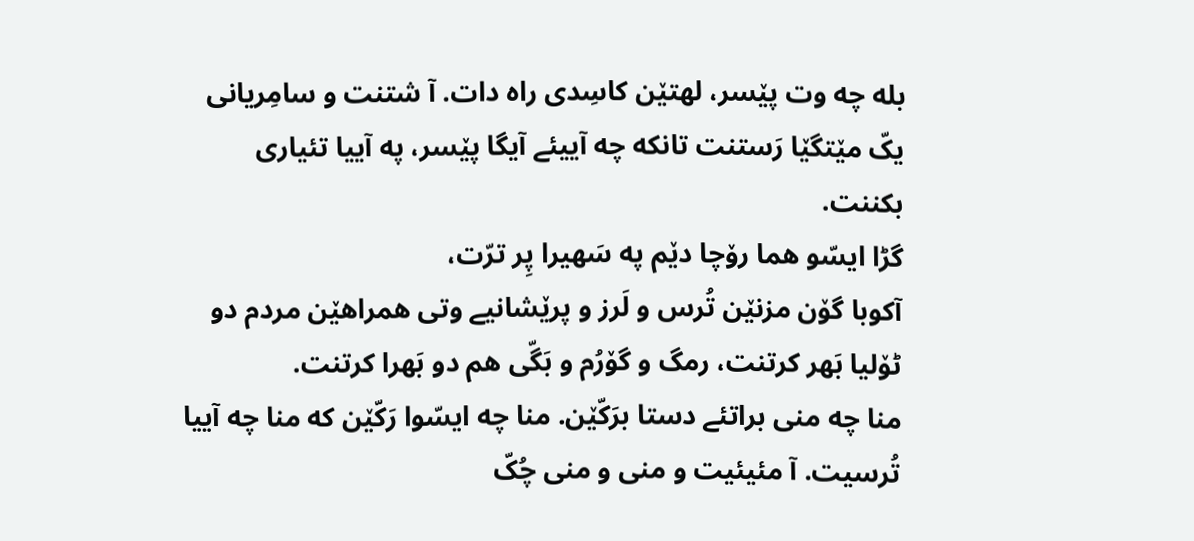بله چه وت پێسر، لهتێن کاسِدی راه دات. آ شتنت و سامِریانی یکّ مێتگێا رَستنت تانکه چه آییئے آیگا پێسر، په آییا تئیاری بکننت.
گڑا ایسّو هما رۆچا دێم په سَهیرا پِر ترّت،
آکوبا گۆن مزنێن تُرس و لَرز و پرێشانیے وتی همراهێن مردم دو ٹۆلیا بَهر کرتنت، رمگ و گۆرُم و بَگّی هم دو بَهرا کرتنت.
منا چه منی براتئے دستا برَکّێن. منا چه ایسّوا رَکّێن که منا چه آییا تُرسیت. آ مئیئیت و منی و منی چُکّ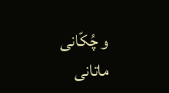و چُکّانی ماتانی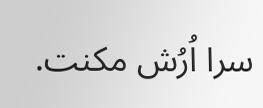سرا اُرُش مکنت.